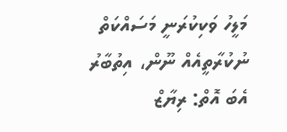މަލީހު ވަކިކުރަނީ މަސައްކަތް ނުކުރާތީއެއް ނޫން، އިތުބާރު އެބަ އޮތް: ރިޔާޒް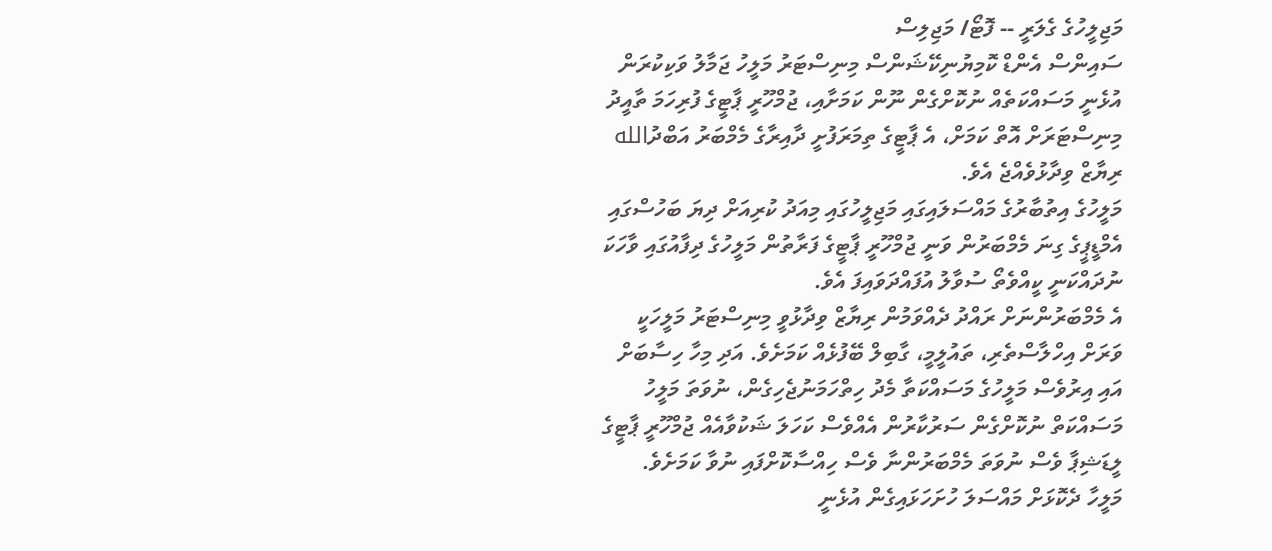މަޖިލީހުގެ ގެލަރީ -- ފޮޓޯ/ މަޖިލިސް
ސައިންސް އެންޑް ކޮމިޔުނިކޭޝަންސް މިނިސްޓަރު މަލީހު ޖަމާލު ވަކިކުރަން އުޅެނީ މަސައްކަތެއް ނުކޮށްގެން ނޫން ކަމަށާއި، ޖުމްހޫރީ ޕާޓީގެ ފުރިހަމަ ތާއީދު މިނިސްޓަރަށް އޮތް ކަމަށް، އެ ޕާޓީގެ ތިމަރަފުށީ ދާއިރާގެ މެމްބަރު އަބްދުالله ރިޔާޒް ވިދާޅުވެއްޖެ އެވެ.
މަލީހުގެ އިތުބާރުގެ މައްސަލައިގައި މަޖިލީހުގައި މިއަދު ކުރިއަށް ދިޔަ ބަހުސްގައި އެމްޑީޕީގެ ގިނަ މެމްބަރުން ވަނީ ޖުމްހޫރީ ޕާޓީގެ ފަރާތުން މަލީހުގެ ދިފާއުގައި ވާހަކަ ނުދައްކަނީ ކީއްވެތޯ ސުވާލު އުފައްދަވައިފަ އެވެ.
އެ މެމްބަރުންނަށް ރައްދު ދެއްވަމުން ރިޔާޒް ވިދާޅުވީ މިނިސްޓަރު މަލީހަކީ ވަރަށް އިހްލާސްތެރި، ތައުލީމީ، ގާބިލް ބޭފުޅެއް ކަމަށެވެ. އަދި މިހާ ހިސާބަށް އައި އިރުވެސް މަލީހުގެ މަސައްކަތާ މެދު ހިތްހަމަނުޖެހިގެން، ނުވަތަ މަލީހު މަސައްކަތް ނުކޮށްގެން ސަރުކާރުން އެއްވެސް ކަހަލަ ޝަކުވާއެއް ޖުމްހޫރީ ޕާޓީގެ ލީޑަޝިޕާ ވެސް ނުވަތަ މެމްބަރުންނާ ވެސް ހިއްސާކޮށްފައި ނުވާ ކަމަށެވެ.
މަލީހާ ދެކޮޅަށް މައްސަލަ ހުށަހަޅައިގެން އުޅެނީ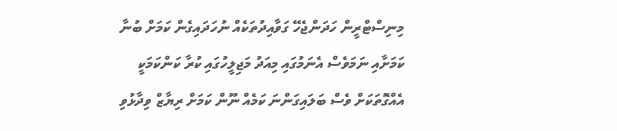މިނިސްޓްރީން ހަދަންޖެހޭ ގަވާއިދުތަކެއް ނުހަދައިގެން ކަމަށް ބުނާ ކަމަށާއި ނަމަވެސް އެނަމުގައި މިއަދު މަޖިލީހުގައި ކުރާ ކަންކަމަކީ އެއްގޮތަކަށް ވެސް ބަލައިގަންނަ ކަމެއް ނޫން ކަމަށް ރިޔާޒް ވިދާޅުވި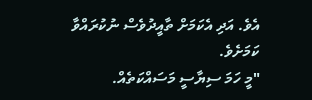އެވެ. އަދި އެކަމަށް ތާއީދުވެސް ނުކުރައްވާ ކަމަށެވެ.
"މީ ހަމަ ސިޔާސީ މަސައްކަތެއް.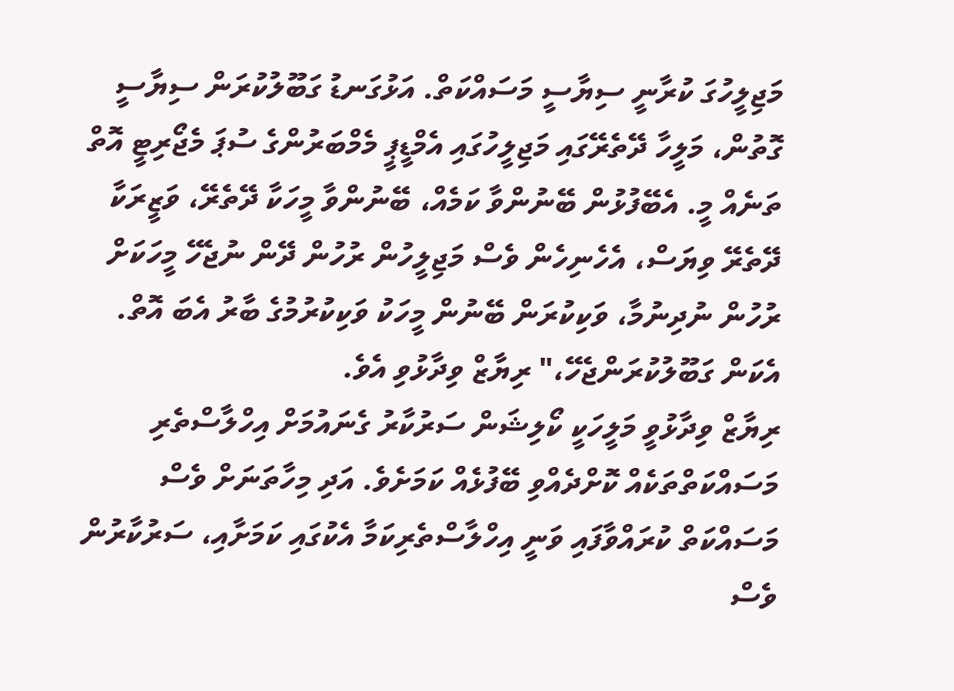މަޖިލީހުގަ ކުރާނީ ސިޔާސީ މަސައްކަތް. އަޅުގަނޑު ގަބޫލުކުރަން ސިޔާސީ ގޮތުން، މަލީހާ ދޭތެރޭގައި މަޖިލީހުގައި އެމްޑީޕީ މެމްބަރުންގެ ސުޕަ މެޖޯރިޓީ އޮތް ތަނެއް މީ. އެބޭފުޅުން ބޭނުންވާ ކަމެއް، ބޭނުންވާ މީހަކާ ދޭތެރޭ، ވަޒީރަކާ ދޭތެރޭ ވިޔަސް، އެހެނިހެން ވެސް މަޖިލީހުން ރުހުން ދޭން ނުޖެހޭ މީހަކަށް ރުހުން ނުދިނުމާ، ވަކިކުރަން ބޭނުން މީހަކު ވަކިކުރުމުގެ ބާރު އެބަ އޮތް. އެކަން ގަބޫލުކުރަންޖެހޭ،" ރިޔާޒް ވިދާޅުވި އެވެ.
ރިޔާޒް ވިދާޅުވީ މަލީހަކީ ކޯލިޝަން ސަރުކާރު ގެނައުމަށް އިހްލާސްތެރި މަސައްކަތްތަކެއް ކޮށްދެއްވި ބޭފުޅެއް ކަމަށެވެ. އަދި މިހާތަނަށް ވެސް މަސައްކަތް ކުރައްވާފައި ވަނީ އިހްލާސްތެރިކަމާ އެކުގައި ކަމަށާއި، ސަރުކާރުން ވެސް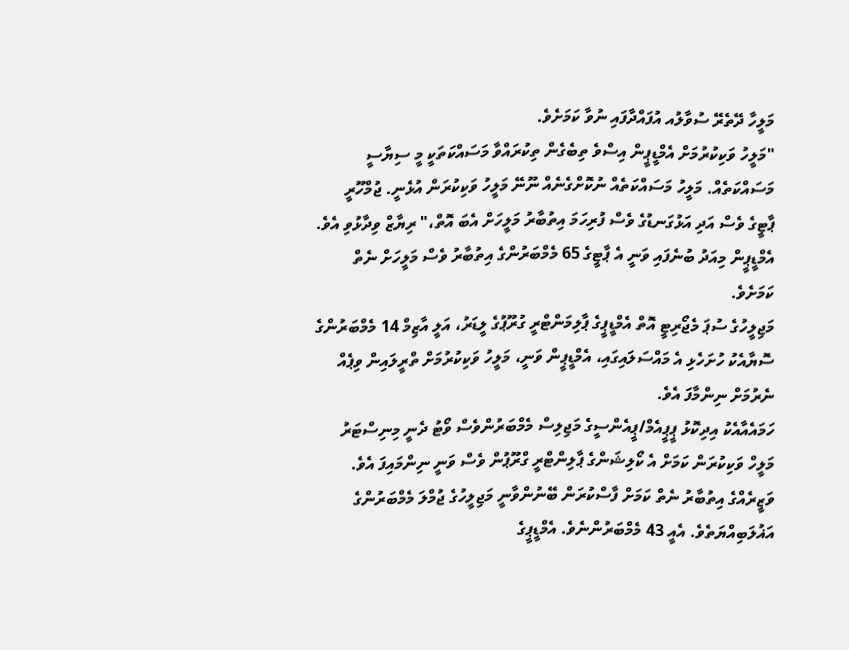މަލީހާ ދޭތެރޭ ސުވާލުއ އުފައްދާފައި ނުވާ ކަމަށެވެ.
"މަލީހު ވަކިކުރުމަށް އެމްޑީޕީން އިސްވެ ތިބެގެން ތިކުރައްވާ މަސައްކަތަކީ މީ ސިޔާސީ މަސައްކަތެއް. މަލީހު މަސައްކަތެއް ނުކޮށްގެނެއް ނޫނޭ މަލީހު ވަކިކުރަން އުޅެނީ. ޖުމްހޫރީ ޕާޓީގެ ވެސް އަދި އަޅުގަނޑުގެ ވެސް ފުރިހަމަ އިތުބާރު މަލީހަށް އެބަ އޮތް،" ރިޔާޒް ވިދާޅުވި އެވެ.
އެމްޑީޕީން މިއަދު ބުނެފައި ވަނީ އެ ޕާޓީގެ 65 މެމްބަރުންގެ އިތުބާރު ވެސް މަލީހަށް ނެތް ކަމަށެވެ.
މަޖިލީހުގެ ސުޕަ މެޖޯރިޓީ އޮތް އެމްޑީޕީގެ ޕާލިމަންޓްރީ ގުރޫޕުގެ ލީޑަރު، އަލީ އާޒިމް 14 މެމްބަރުންގެ ސޮޔާއެކު ހުށަހެޅި އެ މައްސަލައިގައި، އެމްޑީޕީން ވަނީ، މަލީހު ވަކިކުރުމަށް ތްރީލައިން ވިޕެއް ނެރުމަށް ނިންމާފަ އެވެ.
ހަމައެއާއެކު އިދިކޮޅު ޕީޕީއެމް/ޕީއެންސީގެ މަޖިލިސް މެމްބަރުންވެސް ވޯޓު ދެނީ މިނިސްޓަރު މަލީހް ވަކިކުރަން ކަމަށް އެ ކޯލިޝަންގެ ޕާލިންޓްރީ ގްރޫޕުން ވެސް ވަނީ ނިންމައިފަ އެވެ.
ވަޒީރެއްގެ އިތުބާރު ނެތް ކަމަށް ފާސްކުރަން ބޭނުންވާނީ މަޖިލީހުގެ ޖުމްލަ މެމްބަރުންގެ އަޣުލަބިއްޔަތެވެ. އެއީ 43 މެމްބަރުންނެވެ. އެމްޑީޕީގެ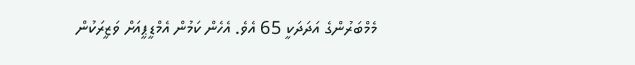މެމްބަރުންގެ އަދަދަކީ 65 އެވެ. އެހެން ކަމުން އެމްޑީޕީއަށް ވަޒީރަކުން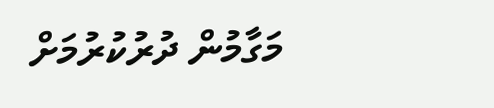މަގާމުން ދުރުކުރުމަށް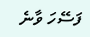ފަސޭހަ ވާނެ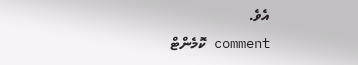އެވެ.
comment ކޮމެންޓް